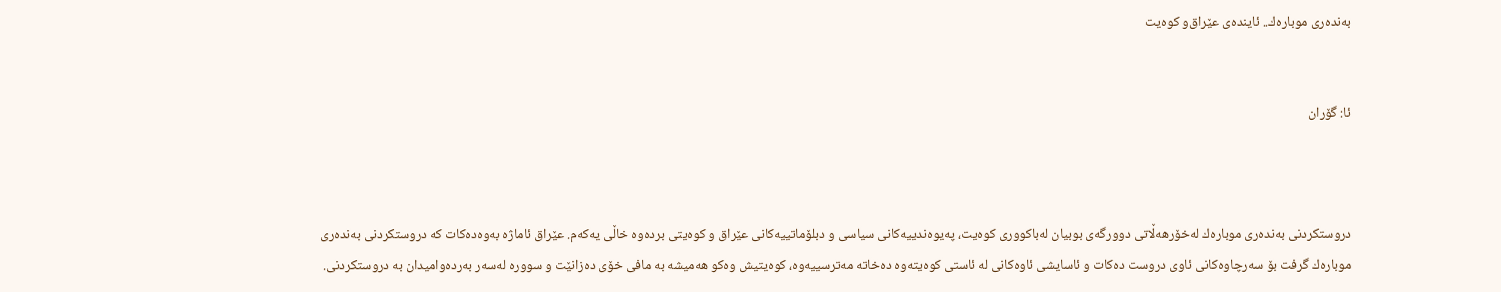به‌نده‌ری‌ موباره‌ك.. ئاینده‌ی‌ عێراق‌و كوه‌یت


ئا: گۆران



دروستكردنی‌ به‌نده‌ری‌ موباره‌ك له‌خۆرهه‌ڵاتی‌ دوورگه‌ی‌ بوبیان له‌باكووری‌ كوه‌یت، په‌یوه‌ندییه‌كانی‌ سیاسی‌ و دبلۆماتییه‌كانی‌ عێراق و كوه‌یتی‌ برده‌وه‌ خاڵی‌ یه‌كه‌م. عێراق ئاماژه‌ به‌وه‌ده‌كات كه‌ دروستكردنی‌ به‌نده‌ری‌ موباره‌ك گرفت بۆ سه‌رچاوه‌كانی‌ ئاوی‌ دروست ده‌كات و ئاسایشی‌ ئاوه‌كانی‌ له‌ ئاستی‌ كوه‌یته‌وه‌ ده‌خاته‌ مه‌ترسییه‌وه‌، كوه‌یتیش وه‌كو هه‌میشه‌ به‌ مافی‌ خۆی‌ ده‌زانێت و سووره‌ له‌سه‌ر به‌رده‌وامیدان به‌ دروستكردنی‌.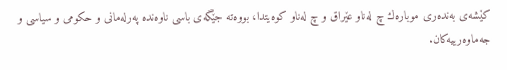كێشه‌ی‌ به‌نده‌ری‌ موباره‌ك چ له‌ناو عێراق ‌و چ له‌ناو كوه‌یتدا، بووه‌ته‌ جێگه‌ی‌ باسی‌ ناوه‌نده‌ په‌رله‌مانی‌ و حكومی‌ و سیاسی‌ و جه‌ماوه‌رییه‌كان.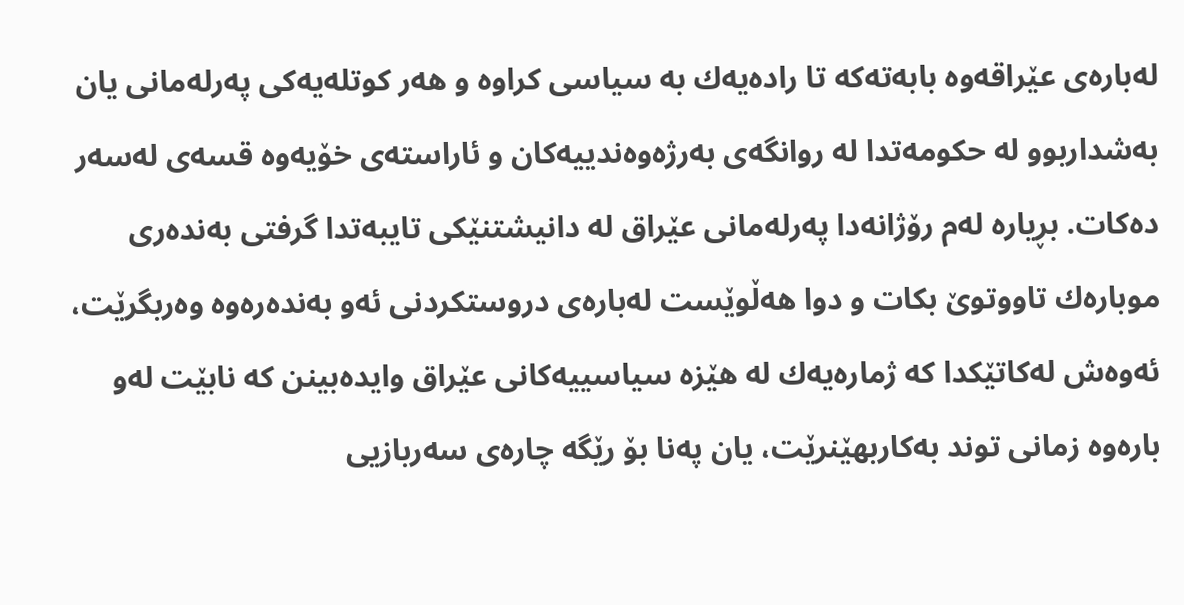له‌باره‌ی‌ عێراقه‌وه‌ بابه‌ته‌كه‌ تا راده‌یه‌ك به‌ سیاسی‌ كراوه‌ و هه‌ر كوتله‌یه‌كی‌ په‌رله‌مانی‌ یان به‌شداربوو له‌ حكومه‌تدا له‌ روانگه‌ی‌ به‌رژه‌وه‌ندییه‌كان و ئاراسته‌ی‌ خۆیه‌وه‌ قسه‌ی‌ له‌سه‌ر ده‌كات. بڕیاره‌ له‌م رۆژانه‌دا په‌رله‌مانی‌ عێراق له‌ دانیشتنێكی‌ تایبه‌تدا گرفتی‌ به‌نده‌ری‌ موباره‌ك تاووتوێ بكات و دوا هه‌ڵوێست له‌باره‌ی‌ دروستكردنی‌ ئه‌و به‌نده‌ره‌وه‌ وه‌ربگرێت، ئه‌وه‌ش له‌كاتێكدا كه‌ ژماره‌یه‌ك له‌ هێزه‌ سیاسییه‌كانی‌ عێراق وایده‌بینن كه‌ نابێت له‌و باره‌وه‌ زمانی‌ توند به‌كاربهێنرێت، یان په‌نا بۆ رێگه‌ چاره‌ی‌ سه‌ربازیی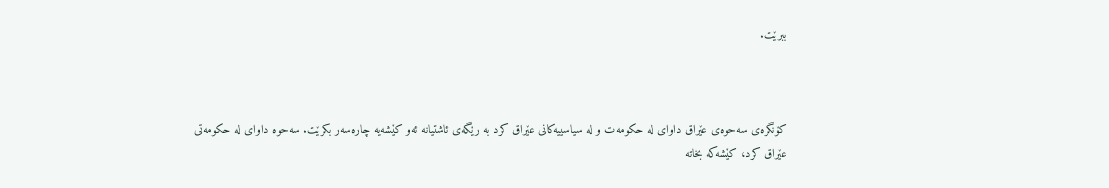ببرێت.



كۆنگره‌ی‌ سه‌حوه‌ی‌ عێراق داوای‌ له‌ حكومه‌ت و له‌ سیاسییه‌كانی‌ عێراق كرد به‌ رێگه‌ی‌ ئاشتیانه‌ ئه‌و كێشه‌یه‌ چاره‌سه‌ر بكرێت. سه‌حوه‌ داوای‌ له‌ حكومه‌تی‌ عێراق كرد، كێشه‌كه‌ بخاته‌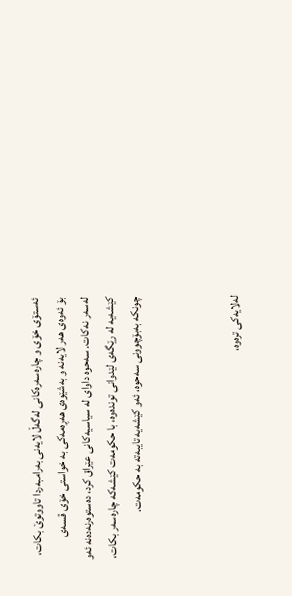ئه‌ستۆی‌ خۆی‌ و چاره‌سه‌ره‌كانی‌ له‌گه‌ڵ لایه‌نی‌ به‌رامبه‌ردا تاووتوێ بكات، بۆ ئه‌وه‌ی‌ هه‌ر لایه‌نه‌ و به‌شێوه‌ی‌ هه‌ڕه‌مه‌كی‌ به‌ خواستی‌ خۆی‌ قسه‌ی‌ له‌سه‌ر نه‌كات. سه‌حوه‌ داوای‌ له‌ سیاسیه‌كانی‌ عێراق كرد، ده‌ستوه‌رنه‌ده‌نه‌ ئه‌و كێشه‌یه‌ له‌ رێگه‌ی‌ لێدوانی‌ تونده‌وه‌، با حكومه‌ت كێشه‌كه‌ چاره‌سه‌ر بكات، چونكه‌ به‌بۆچوونی‌ سه‌حوه‌، ئه‌و كێشه‌یه‌ تایبه‌ته‌ به‌ حكومه‌ت.



له‌لایه‌كی‌ تره‌وه‌،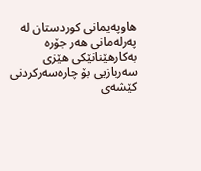هاوپه‌یمانی‌ كوردستان له‌ په‌رله‌مانی‌ هه‌ر جۆره‌ به‌كارهێنانێكی‌ هێزی‌ سه‌ربازیی بۆ چاره‌سه‌ركردنی‌ كێشه‌ی‌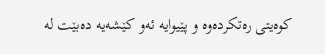كوه‌یتی‌ ره‌تكرده‌وه‌ و پێیوایه‌ ئه‌و كێشه‌یه‌ ده‌بێت له‌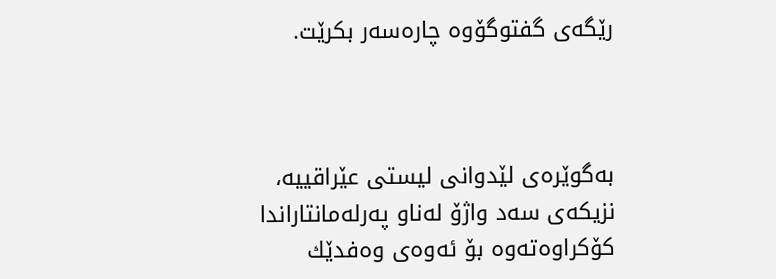رێگه‌ی‌ گفتوگۆوه‌ چاره‌سه‌ر بكرێت.



به‌گوێره‌ی‌ لێدوانی‌ لیستی‌ عێراقییه‌، نزیكه‌ی‌ سه‌د واژۆ له‌ناو په‌رله‌مانتاراندا كۆكراوه‌ته‌وه‌ بۆ ئه‌وه‌ی‌ وه‌فدێك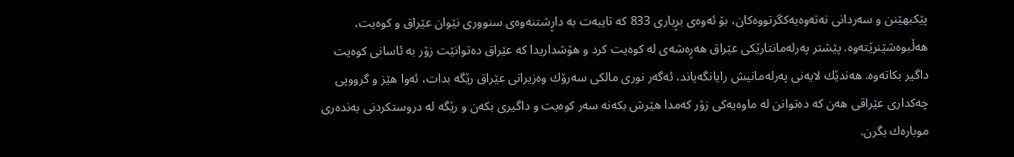پێكبهێنن و سه‌ردانی‌ نه‌ته‌وه‌یه‌كگرتووه‌كان، بۆ ئه‌وه‌ی‌ بڕیاری‌ 833 كه‌ تایبه‌ت به‌ داڕشتنه‌وه‌ی‌ سنووری‌ نێوان عێراق و كوه‌یت، هه‌ڵبوه‌شێنرێته‌وه‌. پێشتر په‌رله‌مانتارێكی‌ عێراق هه‌ڕه‌شه‌ی‌ له‌ كوه‌یت كرد و هۆشداریدا كه‌ عێراق ده‌توانێت زۆر به‌ ئاسانی‌ كوه‌یت داگیر بكاته‌وه‌. هه‌ندێك لایه‌نی‌ په‌رله‌مانیش رایانگه‌یاند، ئه‌گه‌ر نوری‌ مالكی‌ سه‌رۆك وه‌زیرانی‌ عێراق رێگه‌ بدات، ئه‌وا هێز و گرووپی‌ چه‌كداری‌ عێراقی‌ هه‌ن كه‌ ده‌توانن له‌ ماوه‌یه‌كی‌ زۆر كه‌مدا هێرش بكه‌نه‌ سه‌ر كوه‌یت و داگیری‌ بكه‌ن و رێگه‌ له‌ دروستكردنی‌ به‌نده‌ری‌ موباره‌ك بگرن.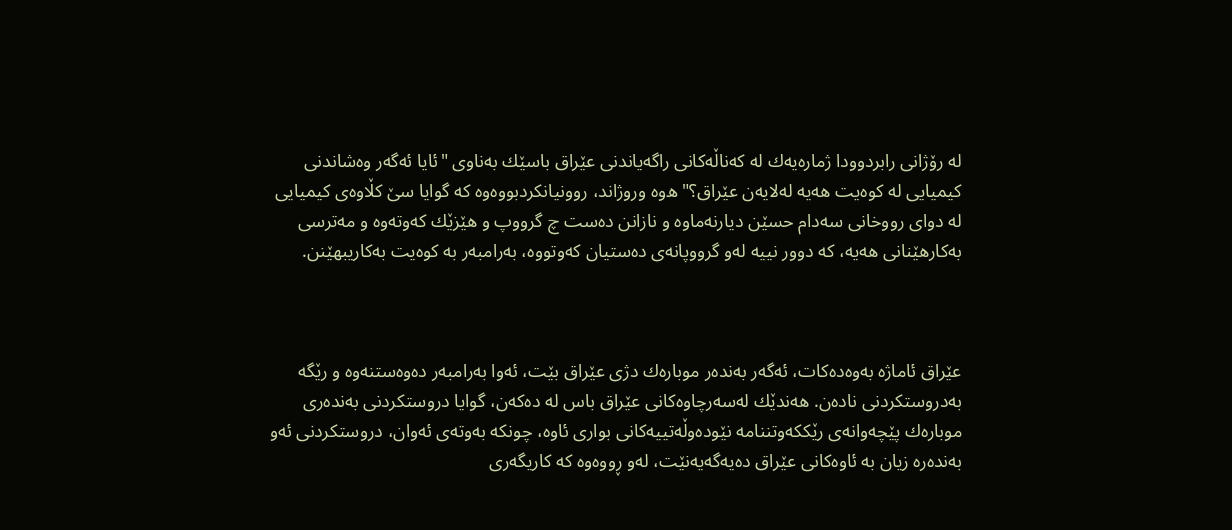له‌ رۆژانی‌ رابردوودا ژماره‌یه‌ك له‌ كه‌ناڵه‌كانی‌ راگه‌یاندنی‌ عێراق باسێك به‌ناوی‌ "ئایا ئه‌گه‌ر وه‌شاندنی‌ كیمیایی له‌ كوه‌یت هه‌یه‌ له‌لایه‌ن عێراق؟"ه‌وه‌ وروژاند، روونیانكردبووه‌وه‌ كه‌ گوایا سێ كڵاوه‌ی‌ كیمیایی له‌ دوای‌ رووخانی‌ سه‌دام حسێن دیارنه‌ماوه‌ و نازانن ده‌ست چ گرووپ و هێزێك كه‌وته‌وه‌ و مه‌ترسی‌ به‌كارهێنانی‌ هه‌یه‌، كه‌ دوور نییه‌ له‌و گرووپانه‌ی‌ ده‌ستیان كه‌وتووه‌، به‌رامبه‌ر به‌ كوه‌یت به‌كاریبهێنن.



عێراق ئاماژه‌ به‌وه‌ده‌كات، ئه‌گه‌ر به‌نده‌ر موباره‌ك دژی‌ عێراق بێت، ئه‌وا به‌رامبه‌ر ده‌وه‌ستنه‌وه‌ و رێگه‌ به‌دروستكردنی‌ ناده‌ن. هه‌ندێك له‌سه‌رچاوه‌كانی‌ عێراق باس له‌ ده‌كه‌ن، گوایا دروستكردنی‌ به‌نده‌ری‌ موباره‌ك پێچه‌وانه‌ی‌ رێككه‌وتننامه‌ نێوده‌وڵه‌تییه‌كانی‌ بواری‌ ئاوه‌، چونكه‌ به‌وته‌ی‌ ئه‌وان، دروستكردنی‌ ئه‌و به‌نده‌ره‌ زیان به‌ ئاوه‌كانی‌ عێراق ده‌یه‌گه‌یه‌نێت، له‌و ڕووه‌وه‌ كه‌ كاریگه‌ری‌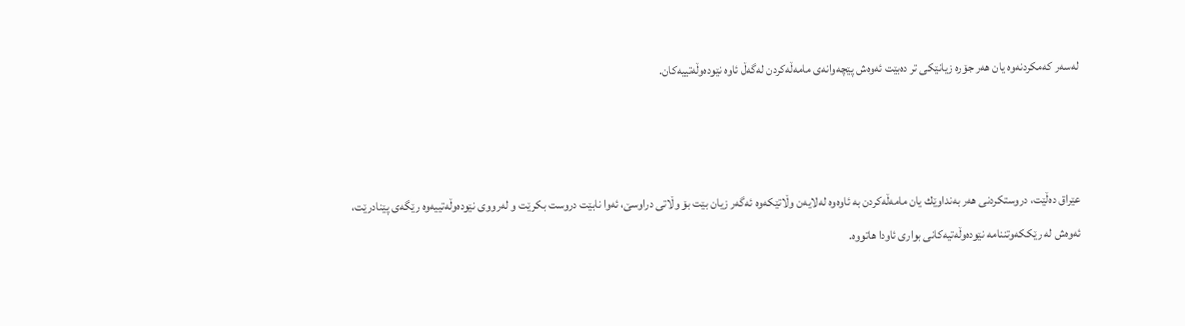له‌سه‌ر كه‌مكردنه‌وه‌ یان هه‌ر جۆره‌ زیانێكی‌ تر ده‌بێت ئه‌وه‌ش پێچه‌وانه‌ی‌ مامه‌ڵه‌كردن له‌گه‌ڵ ئاوه‌ نێوده‌وڵه‌تییه‌كان.



عێراق ده‌ڵێت، دروستكردنی‌ هه‌ر به‌نداوێك یان مامه‌ڵه‌كردن به‌ ئاوه‌وه‌ له‌لایه‌ن وڵاتێكه‌وه‌ ئه‌گه‌ر زیان بێت بۆ وڵاتی‌ دراوسێ، ئه‌وا نابێت دروست بكرێت و له‌رووی‌ نێوده‌وڵه‌تییه‌وه‌ رێگه‌ی‌ پێنادرێت، ئه‌وه‌ش له‌ رێككه‌وتننامه‌ نێوده‌وڵه‌تیه‌كانی‌ بواری‌ ئاودا هاتووه‌.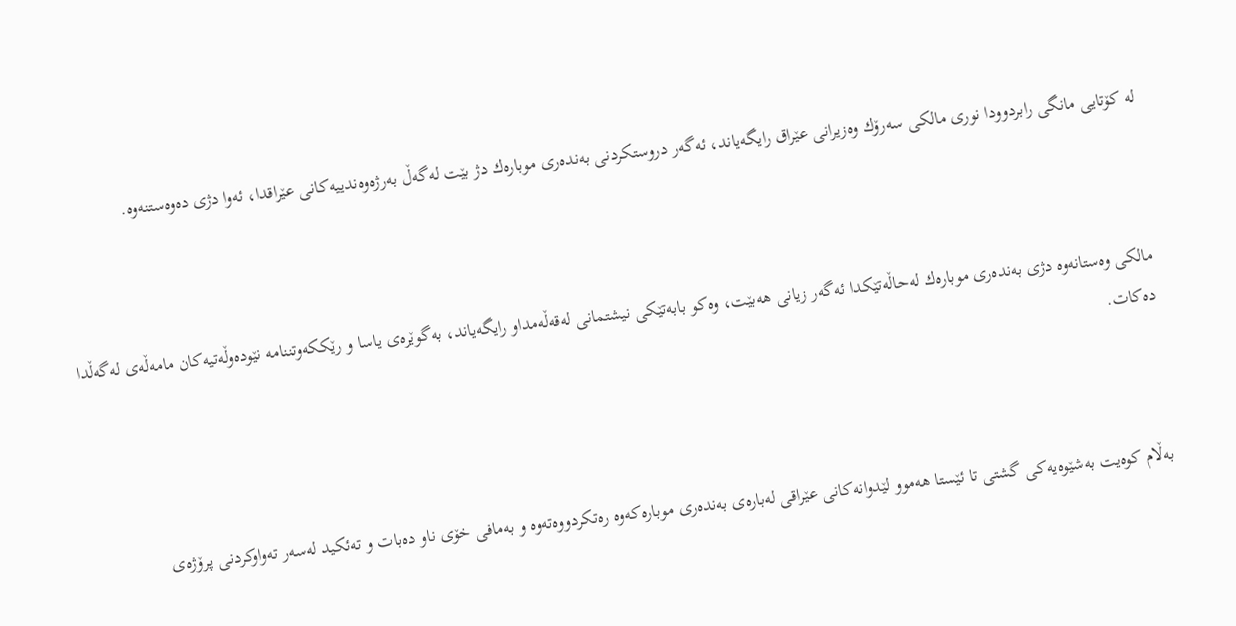له‌ كۆتایی مانگی‌ رابردوودا نوری‌ مالكی‌ سه‌رۆك وه‌زیرانی‌ عێراق رایگه‌یاند، ئه‌گه‌ر دروستكردنی‌ به‌نده‌ری‌ موباره‌ك دژ بێت له‌گه‌ڵ به‌رژه‌وه‌ندییه‌كانی‌ عێراقدا، ئه‌وا دژی‌ ده‌وه‌ستنه‌وه‌.



مالكی‌ وه‌ستانه‌وه‌ دژی‌ به‌نده‌ری‌ موباره‌ك له‌حاڵه‌تێكدا ئه‌گه‌ر زیانی‌ هه‌بێت، وه‌كو بابه‌تێكی‌ نیشتمانی‌ له‌قه‌ڵه‌مداو رایگه‌یاند، به‌گوێره‌ی‌ یاسا و رێككه‌وتننامه‌ نێوده‌وڵه‌تیه‌كان مامه‌ڵه‌ی‌ له‌گه‌ڵدا ده‌كات.



به‌ڵام كوه‌یت به‌شێوه‌یه‌كی‌ گشتی‌ تا ئێستا هه‌موو لێدوانه‌كانی‌ عێراقی‌ له‌باره‌ی‌ به‌نده‌ری‌ موباره‌كه‌وه‌ ره‌تكردووه‌ته‌وه‌ و به‌مافی‌ خۆی‌ ناو ده‌بات و ته‌ئكید له‌سه‌ر ته‌واوكردنی‌ پرۆژه‌ی‌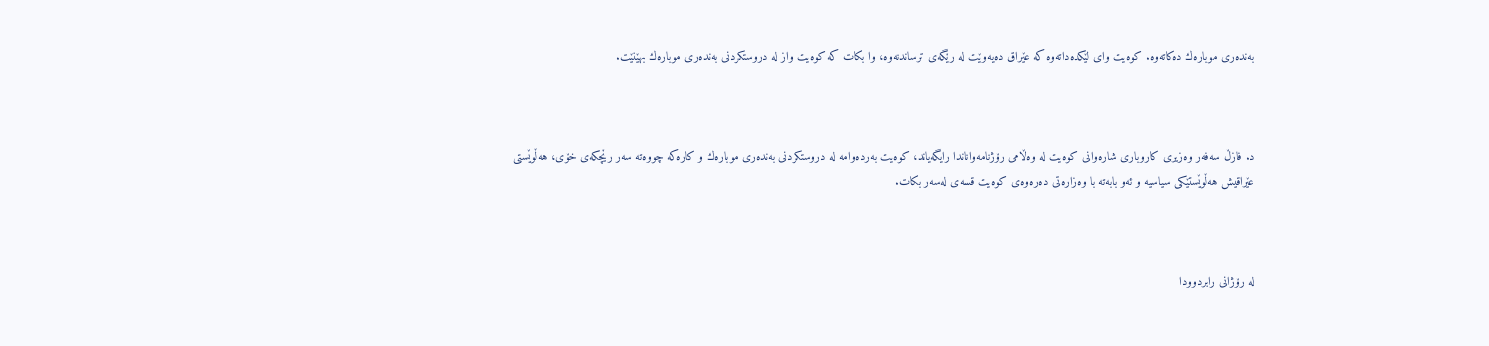به‌نده‌ری‌ موباره‌ك ده‌كاته‌وه‌. كوه‌یت وای‌ لێكده‌داته‌وه‌ كه‌ عێراق ده‌یه‌وێت له‌ رێگه‌ی‌ ترساندنه‌وه‌، وا بكات كه‌ كوه‌یت واز له‌ دروستكردنی‌ به‌نده‌ری‌ موباره‌ك بهێنێت.



د. فازڵ سه‌فه‌ر وه‌زیری‌ كاروباری‌ شاره‌وانی‌ كوه‌یت له‌ وه‌ڵامی‌ رۆژنامه‌واناندا رایگه‌یاند، كوه‌یت به‌رده‌وامه‌ له‌ دروستكردنی‌ به‌نده‌ری‌ موباره‌ك و كاره‌كه‌ چووه‌ته‌ سه‌ر رێچكه‌ی‌ خۆی‌، هه‌ڵوێستی‌ عێراقیش هه‌ڵوێستێكی‌ سیاسیه‌ و ئه‌و بابه‌ته‌ با وه‌زاره‌تی‌ ده‌ره‌وه‌ی‌ كوه‌یت قسه‌ی‌ له‌سه‌ر بكات.



له‌ رۆژانی‌ رابردوودا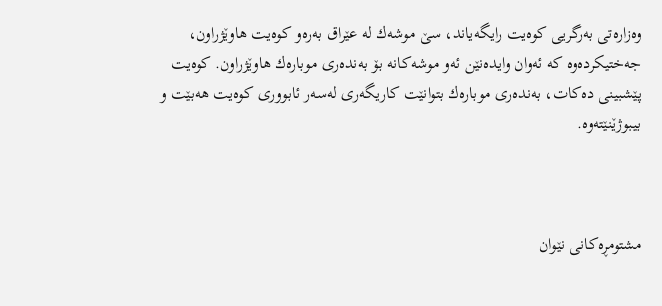وه‌زاره‌تی‌ به‌رگریی كوه‌یت رایگه‌یاند، سێ موشه‌ك له‌ عێراق به‌ره‌و كوه‌یت هاوێژراون، جه‌ختیكرده‌وه‌ كه‌ ئه‌وان وایده‌نێن ئه‌و موشه‌كانه‌ بۆ به‌نده‌ری‌ موباره‌ك هاوێژراون. كوه‌یت پێشبینی‌ ده‌كات، به‌نده‌ری‌ موباره‌ك بتوانێت كاریگه‌ری‌ له‌سه‌ر ئابووری‌ كوه‌یت هه‌بێت و بیبوژێنێته‌وه‌.



مشتومڕه‌كانی‌ نێوان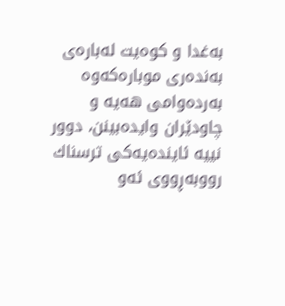به‌غدا و كوه‌یت له‌باره‌ی‌ به‌نده‌ری‌ موباره‌كه‌وه‌ به‌رده‌وامی‌ هه‌یه‌ و چاودێران وایده‌بینن، دوور نییه‌ ئاینده‌یه‌كی‌ ترسناك رووبه‌ڕووی‌ ئه‌و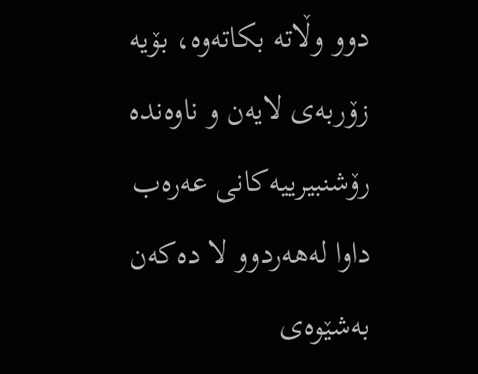دوو وڵاته‌ بكاته‌وه‌، بۆیه‌ زۆربه‌ی‌ لایه‌ن و ناوه‌نده‌ رۆشنبیرییه‌كانی‌ عه‌ره‌ب داوا له‌هه‌ردوو لا ده‌كه‌ن به‌شێوه‌ی‌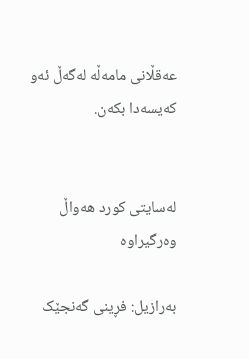عه‌قڵانی مامه‌ڵه‌ له‌گه‌ڵ ئه‌و كه‌یسه‌دا بكه‌ن.


له‌سایتی‌ كورد هه‌واڵ وه‌رگیراوه‌

به‌رازیل: فڕینی گه‌نجێک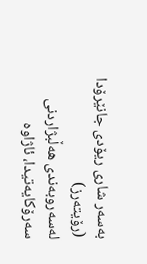به‌سه‌ر شاری ریۆدی جانێرۆدا (رۆیته‌رز)
له‌سه‌روبه‌ندی هه‌ڵبژاردنی سه‌رۆکایه‌تیدا، ئاژاوه‌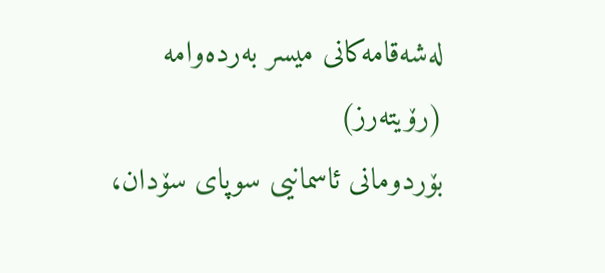له‌شه‌قامه‌کانی میسر به‌رده‌وامه‌ (رۆیته‌رز)
بۆردومانی ئاسمانیی سوپای سۆدان،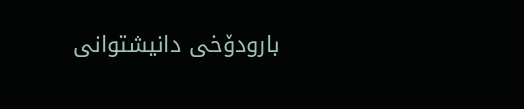بارودۆخی دانیشتوانی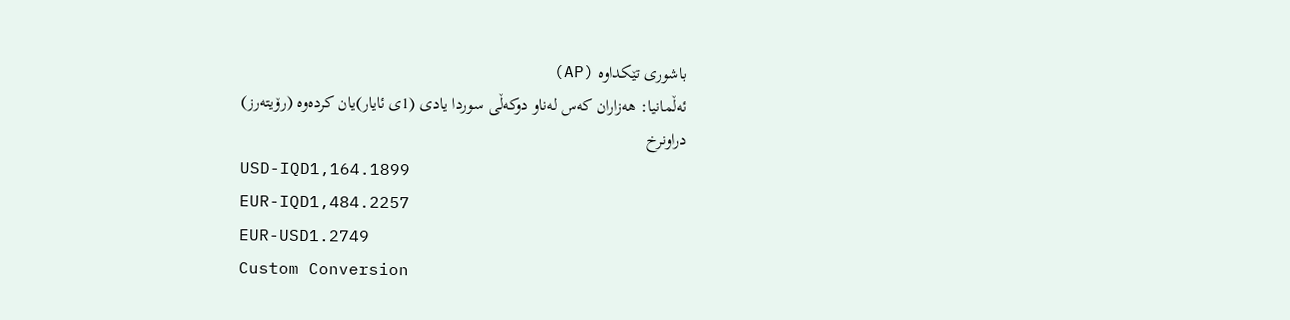باشوری تێکداوه‌ (AP)
ئه‌ڵمانیا: هه‌زاران که‌س له‌ناو دوکه‌ڵی سوردا یادی (1ی ئایار)یان کرده‌وه‌ (رۆیته‌رز)
دراونرخ
USD-IQD1,164.1899
EUR-IQD1,484.2257
EUR-USD1.2749
Custom Conversion